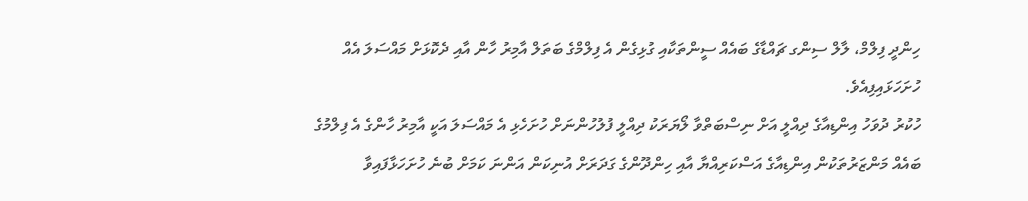ހިންދީ ފިލްމް، ލާލް ސިންގ ޗައްޑާގެ ބައެއް ސީންތަކާއި ގުޅިގެން އެ ފިލްމްގެ ބަތަލް އާމިރު ހާން އާއި ދެކޮޅަށް މައްސަލަ އެއް ހުށަހަޅައިފިއެވެ.
ހުކުރު ދުވަހު އިންޑިއާގެ ދިއްލީ އަށް ނިސްބަތްވާ ލޯޔަރަކު ދިއްލީ ފުލުހުންނަށް ހުށަހެޅި އެ މައްސަލަ އަކީ އާމިރު ހާންގެ އެ ފިލްމުގެ ބައެއް މަންޒަރުތަކުން އިންޑިއާގެ އަސްކަރިއްޔާ އާއި ހިންދޫންގެ ގަދަރަށް އުނިކަން އަންނަ ކަމަށް ބުނެ ހުށަހަޅާފައިވާ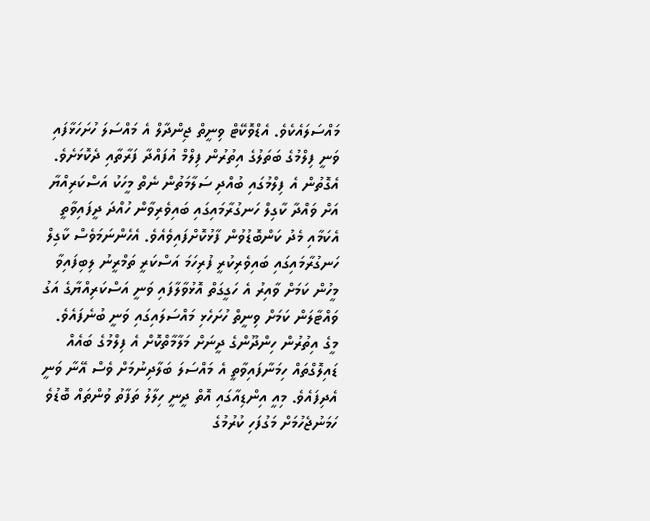މައްސަލައެކެވެ. އެޑްވޮކޭޓް ވިނީތް ޖިންދާލް އެ މައްސަލަ ހުށަހަޅާފައި ވަނީ ފިލްމުގެ ބަތަލުގެ އިތުރުން ފިލްމް އުފައްދާ ފަރާތާއި ދެކޮޅަށެވެ.
އެގޮތުން އެ ފިލްމުގައި ބުއްދި ސަލާމަތުން ނެތް މީހަކު އަސްކަރިއްޔާ އަށް ވައްދާ ކާގިލް ހަނގުރާމައިގައި ބައިވެރިވާން ހުއްދަ ދީފައިވާތީ އެކަމާއި މެދު ކަންބޮޑުވުން ފާޅުކޮށްފައިވެއެވެ. އެހެންނަމަވެސް ކާގިލް ހަނގުރާމައިގައި ބައިވެރިކުރީ ފުރިހަމަ އަސްކަރީ ތަމްރީނު ލިބިފައިވާ މީހުން ކަމަށް ވާއިރު އެ ހަގީގަތް އޮޅުވާލާފައި ވަނީ އަސްކަރިއްޔާގެ އަގު ވައްޓާލަން ކަމަށް ވިނީތް ހުށަހެޅި މައްސަލައިގައި ވަނީ ބުނެފައެވެ.
މީގެ އިތުރުން ހިންދޫންގެ ދީނަށް މަލާމާތްކޮށް އެ ފިލްމުގެ ބައެއް ޑައިލޮގްތައް ހިމަނާފައިވާތީ އެ މައްސަލަ ބަލާދިނުމަށް ވެސް އޭނާ ވަނީ އެދިފައެވެ. މިއީ އިންޑިއާގައި އޮތް ދީނީ ހިލާލު ތަފާތު ވުންތައް ބޮޑުވެ ހަމަނުޖެހުމަށް މަގުފަހި ކުރުމުގެ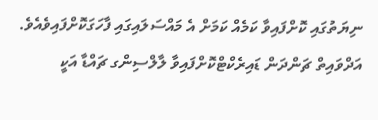ނިޔަތުގައި ކޮށްފައިވާ ކަމެއް ކަމަށް އެ މައްސަލައިގައި ފާހަގަކޮށްފައިވެއެވެ.
އަދްވައިތް ޗަންދަން ޑައިރެކްޓްކޮށްފައިވާ ލާލްސިންގ ޗައްޑާ އަކީ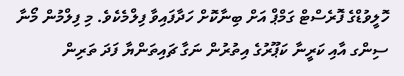ހޮލީވުޑްގެ ފޮރެސްޓް ގަމްޕް އަށް ބިނާކޮށް ހަދާފައިވާ ފިލްމެކެވެ. މި ފިލްމުން މޯނާ ސިންގ އާއި ކަރީނާ ކަޕޫރުގެ އިތުރުން ނަގާ ޗައިތަންޔާ ފަދަ ތަރިން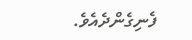ފެނިގެންދެއެވެ.